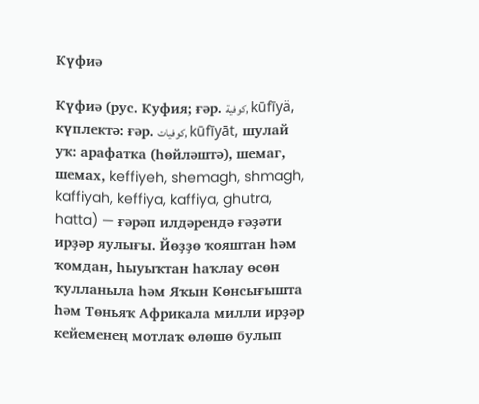Күфиә

Күфиә (рус. Куфия; ғәр. كوفية, kūfīyä, күплектә: ғәр. كوفيات, kūfīyāt, шулай уҡ: арафатка (һөйләштә), шемаг, шемах, keffiyeh, shemagh, shmagh, kaffiyah, keffiya, kaffiya, ghutra, hatta) — ғәрәп илдәрендә ғәҙәти ирҙәр яулығы. Йөҙҙө ҡояштан һәм ҡомдан, һыуыҡтан һаҡлау өсөн ҡулланыла һәм Яҡын Көнсығышта һәм Төньяҡ Африкала милли ирҙәр кейеменең мотлаҡ өлөшө булып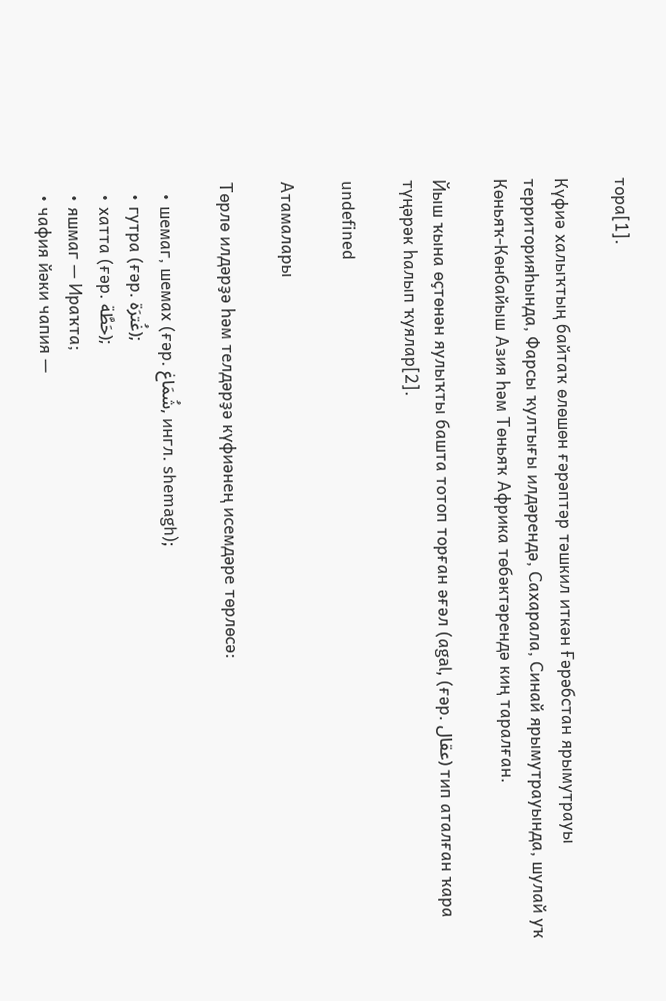тора[1].

Күфиә халыҡтың байтаҡ өлөшөн ғәрәптәр тәшкил иткән Ғәрәбстан ярымутрауы территорияһында, Фарсы ҡултығы илдәрендә, Сахарала, Синай ярымутрауында, шулай уҡ Көньяҡ-Көнбайыш Азия һәм Төньяҡ Африка төбәктәрендә киң таралған.

Йыш ҡына өҫтөнән яулыҡты башта тотоп торған әғәл (аgal, (ғәр. عقال) тип аталған ҡара түңәрәк һалып ҡуялар[2].

undefined

Атамалары

Төрлө илдәрҙә һәм телдәрҙә күфиәнең исемдәре төрлөсә:

  • шемаг, шемах (ғәр. شُمَاغ, ингл. shemagh);
  • гутра (ғәр. غُترَة);
  • хатта (ғәр. حَطَّة);
  • яшмаг — Ираҡта;
  • чафия йәки чапия —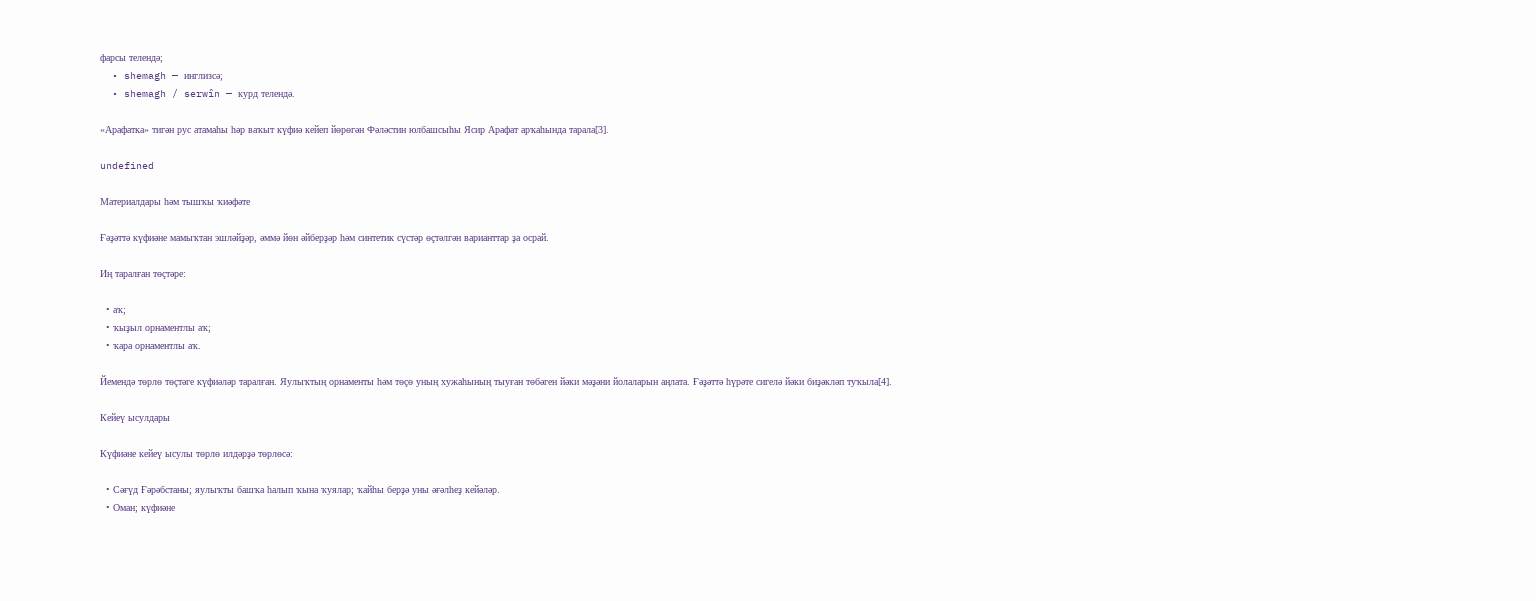фарсы телендә;
  • shemagh — инглизсә;
  • shemagh / serwîn — курд телендә.

«Арафатка» тигән рус атамаһы һәр ваҡыт күфиә кейеп йөрөгән Фәләстин юлбашсыһы Ясир Арафат арҡаһында тарала[3].

undefined

Материалдары һәм тышҡы ҡиәфәте

Ғәҙәттә күфиәне мамыҡтан эшләйҙәр, әммә йөн әйберҙәр һәм синтетик сүстәр өҫтәлгән варианттар ҙа осрай.

Иң таралған төҫтәре:

  • аҡ;
  • ҡыҙыл орнаментлы аҡ;
  • ҡара орнаментлы аҡ.

Йемендә төрлө төҫтәге күфиәләр таралған. Яулыҡтың орнаменты һәм төҫө уның хужаһының тыуған төбәген йәки мәҙәни йолаларын аңлата. Ғәҙәттә һүрәте сигелә йәки биҙәкләп туҡыла[4].

Кейеү ысулдары

Күфиәне кейеү ысулы төрлө илдәрҙә төрлөсә:

  • Сәғүд Ғәрәбстаны; яулыҡты башҡа һалып ҡына ҡуялар; ҡайһы берҙә уны әғәлһеҙ кейәләр.
  • Оман; күфиәне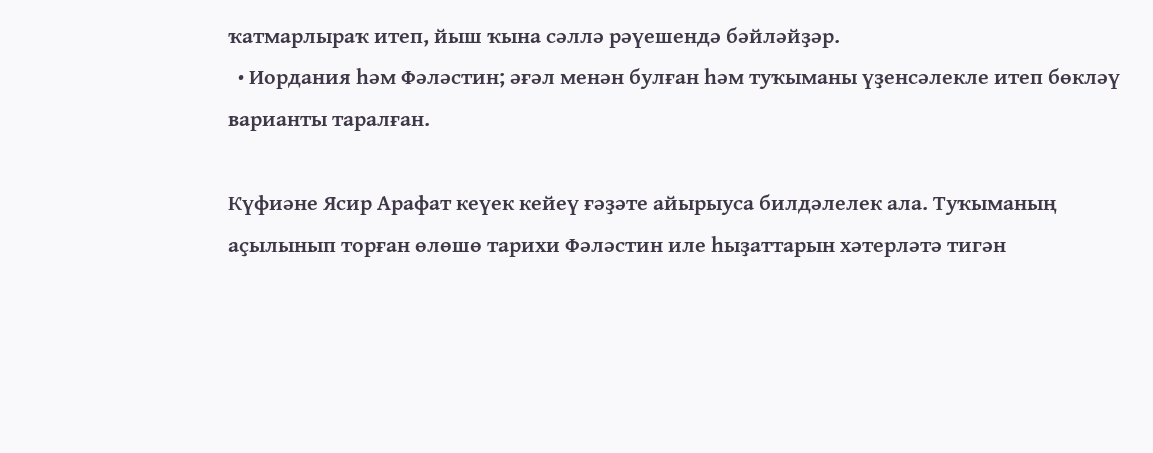ҡатмарлыраҡ итеп, йыш ҡына сәллә рәүешендә бәйләйҙәр.
  • Иордания һәм Фәләстин; әғәл менән булған һәм туҡыманы үҙенсәлекле итеп бөкләү варианты таралған.

Күфиәне Ясир Арафат кеүек кейеү ғәҙәте айырыуса билдәлелек ала. Туҡыманың аҫылынып торған өлөшө тарихи Фәләстин иле һыҙаттарын хәтерләтә тигән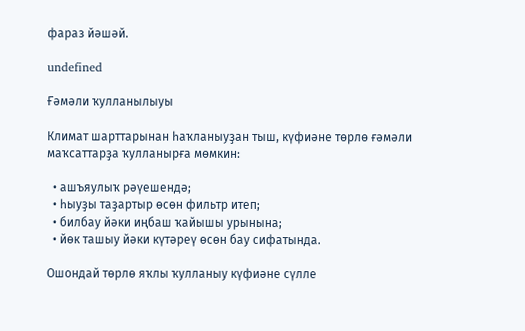фараз йәшәй.

undefined

Ғәмәли ҡулланылыуы

Климат шарттарынан һаҡланыуҙан тыш, күфиәне төрлө ғәмәли маҡсаттарҙа ҡулланырға мөмкин:

  • ашъяулыҡ рәүешендә;
  • һыуҙы таҙартыр өсөн фильтр итеп;
  • билбау йәки иңбаш ҡайышы урынына;
  • йөк ташыу йәки күтәреү өсөн бау сифатында.

Ошондай төрлө яҡлы ҡулланыу күфиәне сүлле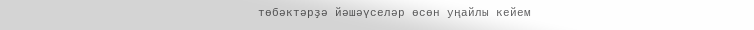төбәктәрҙә йәшәүселәр өсөн уңайлы кейем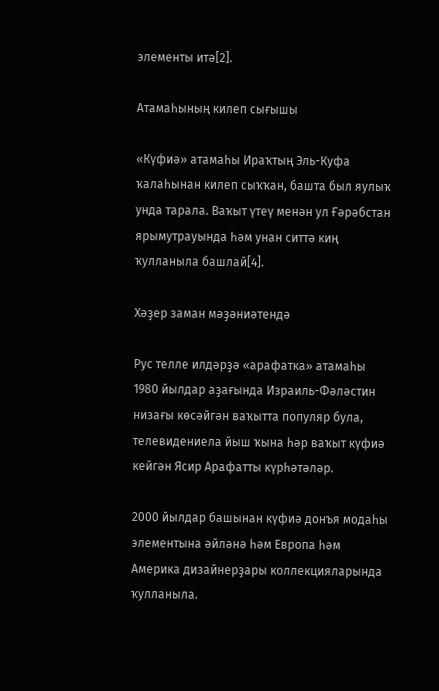элементы итә[2].

Атамаһының килеп сығышы

«Күфиә» атамаһы Ираҡтың Эль-Куфа ҡалаһынан килеп сыҡҡан, башта был яулыҡ унда тарала. Ваҡыт үтеү менән ул Ғәрәбстан ярымутрауында һәм унан ситтә киң ҡулланыла башлай[4].

Хәҙер заман мәҙәниәтендә

Рус телле илдәрҙә «арафатка» атамаһы 1980 йылдар аҙағында Израиль-Фәләстин низағы көсәйгән ваҡытта популяр була, телевидениела йыш ҡына һәр ваҡыт күфиә кейгән Ясир Арафатты күрһәтәләр.

2000 йылдар башынан күфиә донъя модаһы элементына әйләнә һәм Европа һәм Америка дизайнерҙары коллекцияларында ҡулланыла.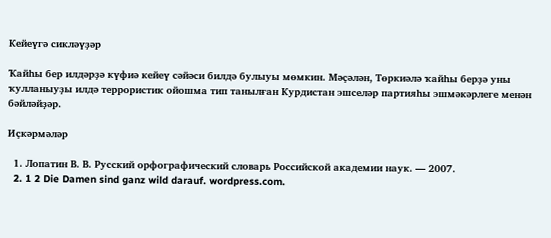Кейеүгә сикләүҙәр

Ҡайһы бер илдәрҙә күфиә кейеү сәйәси билдә булыуы мөмкин. Мәҫәлән, Төркиәлә ҡайһы берҙә уны ҡулланыуҙы илдә террористик ойошма тип танылған Курдистан эшселәр партияһы эшмәкәрлеге менән бәйләйҙәр.

Иҫкәрмәләр

  1. Лопатин В. В. Русский орфографический словарь Российской академии наук. — 2007.
  2. 1 2 Die Damen sind ganz wild darauf. wordpress.com.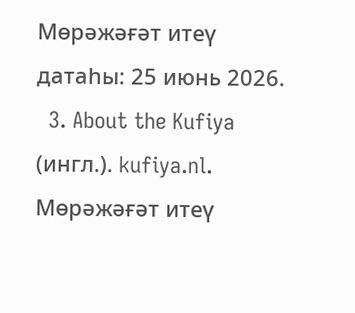Мөрәжәғәт итеү датаһы: 25 июнь 2026.
  3. About the Kufiya (ингл.). kufiya.nl. Мөрәжәғәт итеү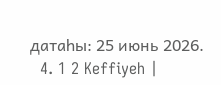датаһы: 25 июнь 2026.
  4. 1 2 Keffiyeh |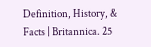Definition, History, & Facts | Britannica. 25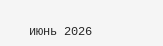июнь 2026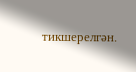тикшерелгән.